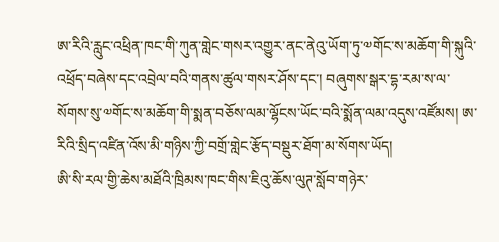ཨ་རིའི་རླུང་འཕྲིན་ཁང་གི་ཀུན་གླེང་གསར་འགྱུར་ནང་ནེའུ་ཡོག་ཏུ་༧གོང་ས་མཆོག་གི་སྐུའི་འཕྲོད་བཞེས་དང་འབྲེལ་བའི་གནས་ཚུལ་གསར་ཤོས་དང་། བཞུགས་སྒར་དྷ་རམ་ས་ལ་སོགས་སུ་༧གོང་ས་མཆོག་གི་སྨན་བཅོས་ལམ་ལྷོངས་ཡོང་བའི་སྨོན་ལམ་འདུས་འཛོམས། ཨ་རིའི་སྲིད་འཛིན་འོས་མི་གཉིས་ཀྱི་བགྲོ་གླེང་རྩོད་བསྡུར་ཐོག་མ་སོགས་ཡོད།
ཨི་སི་རལ་གྱི་ཆེས་མཐོའི་ཁྲིམས་ཁང་གིས་ཇིའུ་ཆོས་ལུཊ་སློབ་གཉེར་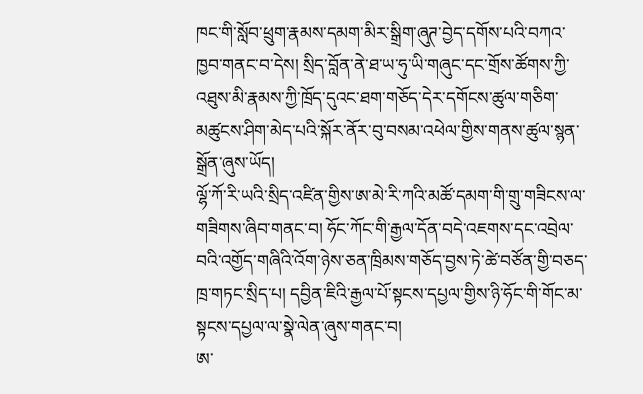ཁང་གི་སློབ་ཕྲུག་རྣམས་དམག་མིར་སྒྲིག་ཞུཊ་བྱེད་དགོས་པའི་བཀའ་ཁྱབ་གནང་བ་དེས། སྲིད་བློན་ནེ་ཐ་ཡ་ཧུ་ཡི་གཞུང་དང་གྲོས་ཚོགས་ཀྱི་འཐུས་མི་རྣམས་ཀྱི་ཁྲོད་དུའང་ཐག་གཅོད་དེར་དགོངས་ཚུལ་གཅིག་མཚུངས་ཤིག་མེད་པའི་སྐོར་ནོར་བུ་བསམ་འཕེལ་གྱིས་གནས་ཚུལ་སྙན་སྒྲོན་ཞུས་ཡོད།
ལྷོ་ཀོ་རི་ཡའི་སྲིད་འཛིན་གྱིས་ཨ་མེ་རི་ཀའི་མཚོ་དམག་གི་གྲུ་གཟིངས་ལ་གཟིགས་ཞིབ་གནང་བ། ཧོང་ཀོང་གི་རྒྱལ་དོན་བདེ་འཇགས་དང་འབྲེལ་བའི་འགྱོད་གཞིའི་འོག་ཉེས་ཅན་ཁྲིམས་གཅོད་བྱས་ཏེ་ཚེ་བཙོན་གྱི་བཅད་ཁྲ་གཏང་སྲིད་པ། དབྱིན་ཇིའི་རྒྱལ་པོ་སྟངས་དཔྱལ་གྱིས་ཉི་ཧོང་གི་གོང་མ་སྟངས་དཔྱལ་ལ་སྣེ་ལེན་ཞུས་གནང་བ།
ཨ་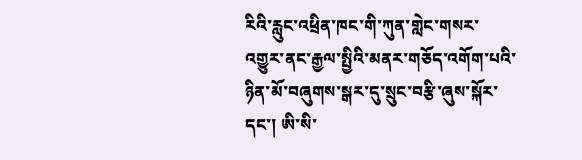རིའི་རླུང་འཕྲིན་ཁང་གི་ཀུན་གླེང་གསར་འགྱུར་ནང་རྒྱལ་སྤྱིའི་མནར་གཅོད་འགོག་པའི་ཉིན་མོ་བཞུགས་སྒར་དུ་སྲུང་བརྩི་ཞུས་སྐོར་དང་། ཨི་སི་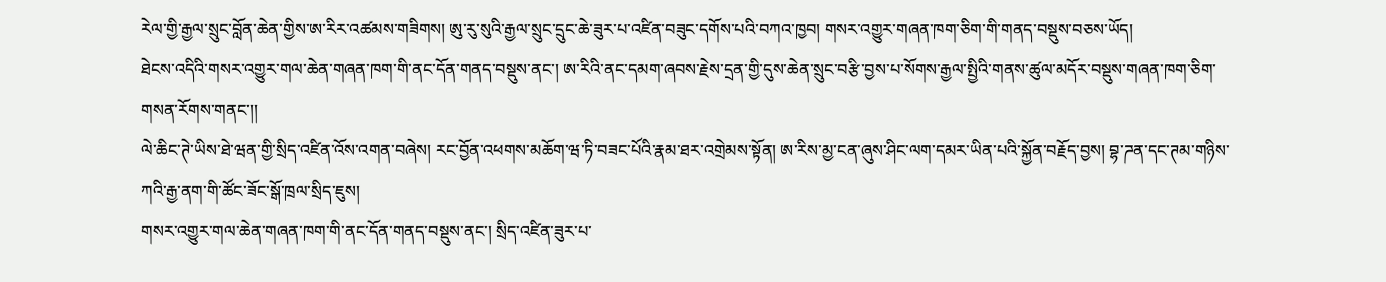རེལ་གྱི་རྒྱལ་སྲུང་བློན་ཆེན་གྱིས་ཨ་རིར་འཚམས་གཟིགས། ཨུ་རུ་སུའི་རྒྱལ་སྲུང་དྲུང་ཆེ་ཟུར་པ་འཛིན་བཟུང་དགོས་པའི་བཀའ་ཁྱབ། གསར་འགྱུར་གཞན་ཁག་ཅིག་གི་གནད་བསྡུས་བཅས་ཡོད།
ཐེངས་འདིའི་གསར་འགྱུར་གལ་ཆེན་གཞན་ཁག་གི་ནང་དོན་གནད་བསྡུས་ནང་། ཨ་རིའི་ནང་དམག་ཞབས་རྗེས་དྲན་གྱི་དུས་ཆེན་སྲུང་བརྩི་བྱས་པ་སོགས་རྒྱལ་སྤྱིའི་གནས་ཚུལ་མདོར་བསྡུས་གཞན་ཁག་ཅིག་གསན་རོགས་གནང་།།
ལེ་ཆིང་ཊེ་ཡིས་ཐེ་ཝན་གྱི་སྲིད་འཛིན་འོས་འགན་བཞེས། རང་བྱོན་འཕགས་མཆོག་ཝ་ཏི་བཟང་པོའི་རྣམ་ཐར་འགྲེམས་སྟོན། ཨ་རིས་མྱ་ངན་ཞུས་ཤིང་ལག་དམར་ཡིན་པའི་སྐྱོན་བརྗོད་བྱས། བྷ་ཌན་དང་ཊམ་གཉིས་ཀའི་རྒྱ་ནག་གི་ཚོང་ཟོང་སྒོ་ཁྲལ་སྲིད་ཇུས།
གསར་འགྱུར་གལ་ཆེན་གཞན་ཁག་གི་ནང་དོན་གནད་བསྡུས་ནང་། སྲིད་འཛིན་ཟུར་པ་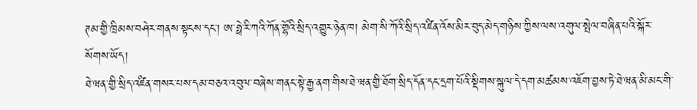ཊམ་གྱི་ཁྲིམས་བཤེར་གནས་སྟངས་དང་། ཨ་ཧྥེ་རི་ཀའི་ཀོན་གྷོའི་སྲིད་འགྱུར་ཉེན་ཁ། མེག་སི་ཀོའི་སྲིད་འཛིན་འོས་མིར་བུད་མེད་གཉིས་ཀྱིས་ལས་འགུལ་སྤེལ་བཞིན་པའི་སྐོར་སོགས་ཡོད།
ཐེ་ཝན་གྱི་སྲིད་འཛིན་གསར་པས་དམ་བཅའ་འབུལ་བཞེས་གནང་སྟེ་རྒྱ་ནག་གིས་ཐེ་ཝན་གྱི་ཐོག་སྲིད་དོན་དང་དྲག་པོའི་སྡིགས་སྐུལ་དེ་དག་མཚམས་འཇོག་བྱས་ཏེ་ཐེ་ཝན་མི་མང་གི་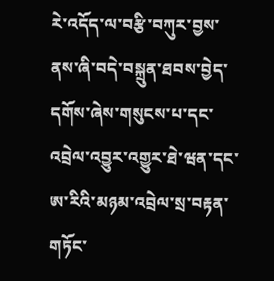རེ་འདོད་ལ་བརྩི་བཀུར་བྱས་ནས་ཞི་བདེ་བསྐྲུན་ཐབས་བྱེད་དགོས་ཞེས་གསུངས་པ་དང་འབྲེལ་འབྱུར་འགྱུར་ཐེ་ཝན་དང་ཨ་རིའི་མཉམ་འབྲེལ་སྲ་བརྟན་གཏོང་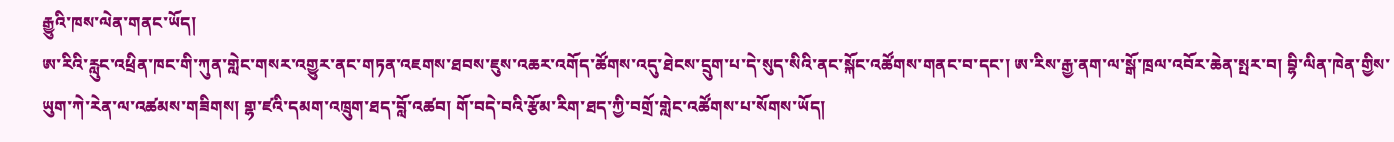རྒྱུའི་ཁས་ལེན་གནང་ཡོད།
ཨ་རིའི་རླུང་འཕྲིན་ཁང་གི་ཀུན་གླེང་གསར་འགྱུར་ནང་གཏན་འཇགས་ཐབས་ཇུས་འཆར་འགོད་ཚོགས་འདུ་ཐེངས་དྲུག་པ་དེ་སུད་སིའི་ནང་སྐོང་འཚོགས་གནང་བ་དང་། ཨ་རིས་རྒྱ་ནག་ལ་སྒོ་ཁྲལ་འབོར་ཆེན་སྤར་བ། བྷི་ལིན་ཁེན་གྱིས་ཡུག་ཀེ་རེན་ལ་འཚམས་གཟིགས། གྷ་ཛའི་དམག་འཁྲུག་ཐད་བློ་འཚབ། གོ་བདེ་བའི་རྩོམ་རིག་ཐད་ཀྱི་བགྲོ་གླེང་འཚོགས་པ་སོགས་ཡོད།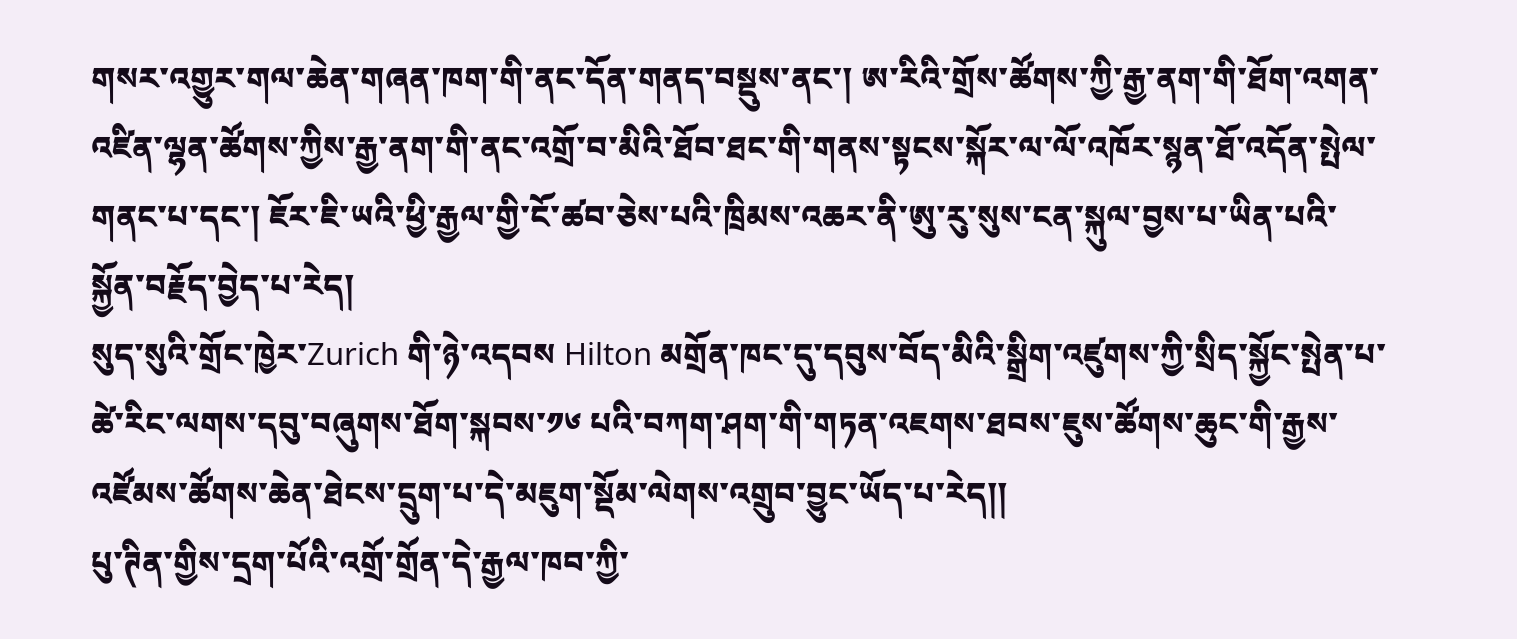གསར་འགྱུར་གལ་ཆེན་གཞན་ཁག་གི་ནང་དོན་གནད་བསྡུས་ནང་། ཨ་རིའི་གྲོས་ཚོགས་ཀྱི་རྒྱ་ནག་གི་ཐོག་འགན་འཛིན་ལྷན་ཚོགས་ཀྱིས་རྒྱ་ནག་གི་ནང་འགྲོ་བ་མིའི་ཐོབ་ཐང་གི་གནས་སྟངས་སྐོར་ལ་ལོ་འཁོར་སྙན་ཐོ་འདོན་སྤེལ་གནང་པ་དང་། ཇོར་ཇི་ཡའི་ཕྱི་རྒྱལ་གྱི་ངོ་ཚབ་ཅེས་པའི་ཁྲིམས་འཆར་ནི་ཨུ་རུ་སུས་ངན་སྐུལ་བྱས་པ་ཡིན་པའི་སྐྱོན་བརྗོད་བྱེད་པ་རེད།
སུད་སུའི་གྲོང་ཁྱེར་Zurich གི་ཉེ་འདབས Hilton མགྲོན་ཁང་དུ་དབུས་བོད་མིའི་སྒྲིག་འཛུགས་ཀྱི་སྲིད་སྐྱོང་སྤེན་པ་ཚེ་རིང་ལགས་དབུ་བཞུགས་ཐོག་སྐབས་༡༦ པའི་བཀག་ཤག་གི་གཏན་འཇགས་ཐབས་ཇུས་ཚོགས་ཆུང་གི་རྒྱས་འཛོམས་ཚོགས་ཆེན་ཐེངས་དྲུག་པ་དེ་མཇུག་སྡོམ་ལེགས་འགྲུབ་བྱུང་ཡོད་པ་རེད།།
པུ་ཊིན་གྱིས་དྲག་པོའི་འགྲོ་གྲོན་དེ་རྒྱལ་ཁབ་ཀྱི་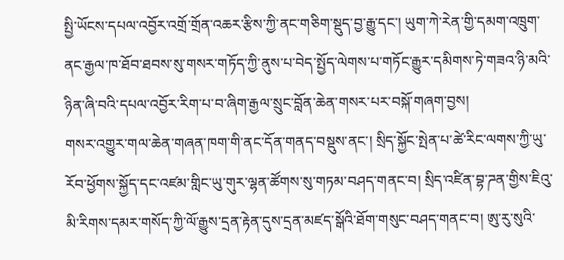སྤྱི་ཡོངས་དཔལ་འབྱོར་འགྲོ་གྲོན་འཆར་རྩིས་ཀྱི་ནང་གཅིག་སྡུད་བྱ་རྒྱུ་དང་། ཡུག་ཀེ་རེན་གྱི་དམག་འཁྲུག་ནང་རྒྱལ་ཁ་ཐོབ་ཐབས་སུ་གསར་གཏོད་ཀྱི་ནུས་པ་བེད་སྤྱོད་ལེགས་པ་གཏོང་རྒྱུར་དམིགས་ཏེ་གཟའ་ཉི་མའི་ཉིན་ཞི་བའི་དཔལ་འབྱོར་རིག་པ་བ་ཞིག་རྒྱལ་སྲུང་བློན་ཆེན་གསར་པར་བསྐོ་གཞག་བྱས།
གསར་འགྱུར་གལ་ཆེན་གཞན་ཁག་གི་ནང་དོན་གནད་བསྡུས་ནང་། སྲིད་སྐྱོང་སྤེན་པ་ཚེ་རིང་ལགས་ཀྱི་ཡུ་རོབ་ཕྱོགས་སྐྱོད་དང་འཛམ་གླིང་ཡུ་གུར་ལྷན་ཚོགས་སུ་གཏམ་བཤད་གནང་བ། སྲིད་འཛིན་བྷ་ཌན་གྱིས་ཇིའུ་མི་རིགས་དམར་གསོད་ཀྱི་ལོ་རྒྱུས་དྲན་རྟེན་དུས་དྲན་མཛད་སྒོའི་ཐོག་གསུང་བཤད་གནང་བ། ཨུ་རུ་སུའི་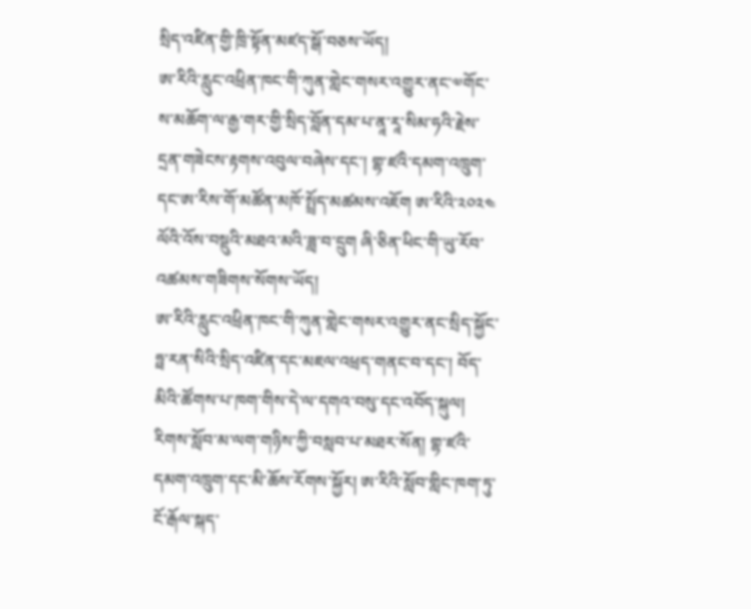སྲིད་འཛིན་གྱི་ཁྲི་སྟོན་མཛད་སྒོ་བཅས་ཡོད།
ཨ་རིའི་རླུང་འཕྲིན་ཁང་གི་ཀུན་གླེང་གསར་འགྱུར་ནང་༧གོང་ས་མཆོག་ལ་རྒྱ་གར་གྱི་སྲིད་བློན་དམ་པ་ནཱ་རཱ་སིམ་ཧའི་རྗེས་དྲན་གཟེངས་རྟགས་འབུལ་བཞེས་དང་། གྷ་ཛའི་དམག་འཁྲུག་དང་ཨ་རིས་གོ་མཚོན་མཁོ་སྤྲོད་མཚམས་འཇོག ཨ་རིའི་༢༠༢༤ ལོའི་འོས་བསྡུའི་མཐའ་མའི་ཟླ་བ་དྲུག ཞི་ཅིན་ཕིང་གི་ཡུ་རོབ་འཚམས་གཟིགས་སོགས་ཡོད།
ཨ་རིའི་རླུང་འཕྲིན་ཁང་གི་ཀུན་གླེང་གསར་འགྱུར་ནང་སྲིད་སྐྱོང་ཧྥ་རན་སིའི་སྲིད་འཛིན་དང་མཇལ་འཕྲད་གནང་བ་དང་། བོད་མིའི་ཚོགས་པ་ཁག་གིས་དེ་ལ་དགའ་བསུ་དང་འབོད་སྐུལ། རིགས་སློབ་མ་ལག་གཉིས་ཀྱི་བསླབ་པ་མཐར་སོན། གྷ་ཛའི་དམག་འཁྲུག་དང་མི་ཆོས་རོགས་སྐྱོར། ཨ་རིའི་སློབ་གླིང་ཁག་ཏུ་ངོ་རྒོལ་སྐད་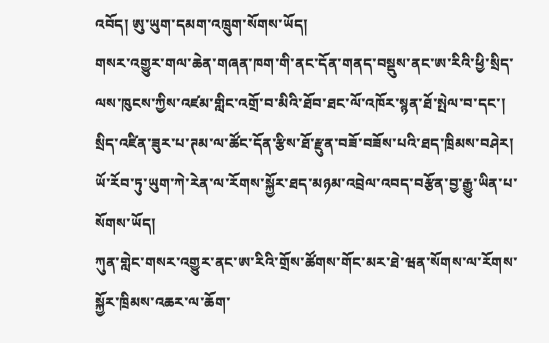འབོད། ཨུ་ཡུག་དམག་འཁྲུག་སོགས་ཡོད།
གསར་འགྱུར་གལ་ཆེན་གཞན་ཁག་གི་ནང་དོན་གནད་བསྡུས་ནང་ཨ་རིའི་ཕྱི་སྲིད་ལས་ཁུངས་ཀྱིས་འཛམ་གླིང་འགྲོ་བ་མིའི་ཐོབ་ཐང་ལོ་འཁོར་སྙན་ཐོ་སྤེལ་བ་དང་། སྲིད་འཛིན་ཟུར་པ་ཊམ་ལ་ཚོང་དོན་རྩིས་ཐོ་རྫུན་བཟོ་བཟོས་པའི་ཐད་ཁྲིམས་བཤེར། ཡོ་རོབ་ཏུ་ཡུག་ཀེ་རེན་ལ་རོགས་སྐྱོར་ཐད་མཉམ་འབྲེལ་འབད་བརྩོན་བྱ་རྒྱུ་ཡིན་པ་སོགས་ཡོད།
ཀུན་གླེང་གསར་འགྱུར་ནང་ཨ་རིའི་གྲོས་ཚོགས་གོང་མར་ཐེ་ཝན་སོགས་ལ་རོགས་སྐྱོར་ཁྲིམས་འཆར་ལ་ཆོག་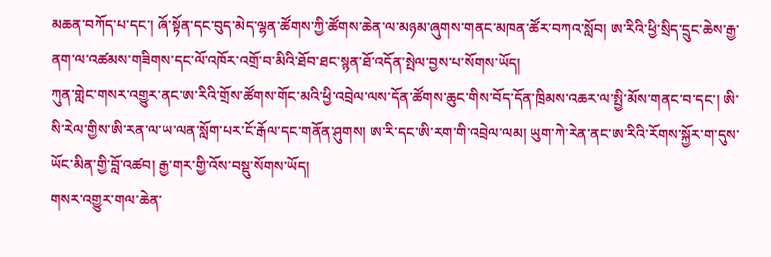མཆན་བཀོད་པ་དང་། ཞོ་སྟོན་དང་བུད་མེད་ལྷན་ཚོགས་ཀྱི་ཚོགས་ཆེན་ལ་མཉམ་ཞུགས་གནང་མཁན་ཚོར་བཀའ་སློབ། ཨ་རིའི་ཕྱི་སྲིད་དྲུང་ཆེས་རྒྱ་ནག་ལ་འཚམས་གཟིགས་དང་ལོ་འཁོར་འགྲོ་བ་མིའི་ཐོབ་ཐང་སྙན་ཐོ་འདོན་སྤེལ་བྱས་པ་སོགས་ཡོད།
ཀུན་གླེང་གསར་འགྱུར་ནང་ཨ་རིའི་གྲོས་ཚོགས་གོང་མའི་ཕྱི་འབྲེལ་ལས་དོན་ཚོགས་ཆུང་གིས་བོད་དོན་ཁྲིམས་འཆར་ལ་སྤྱི་མོས་གནང་བ་དང་། ཨི་སི་རེལ་གྱིས་ཨི་རན་ལ་ཡ་ལན་སློག་པར་ངོ་རྒོལ་དང་གནོན་ཤུགས། ཨ་རི་དང་ཨི་རག་གི་འབྲེལ་ལམ། ཡུག་ཀེ་རེན་ནང་ཨ་རིའི་རོགས་སྐྱོར་ག་དུས་ཡོང་མིན་གྱི་བློ་འཚབ། རྒྱ་གར་གྱི་འོས་བསྡུ་སོགས་ཡོད།
གསར་འགྱུར་གལ་ཆེན་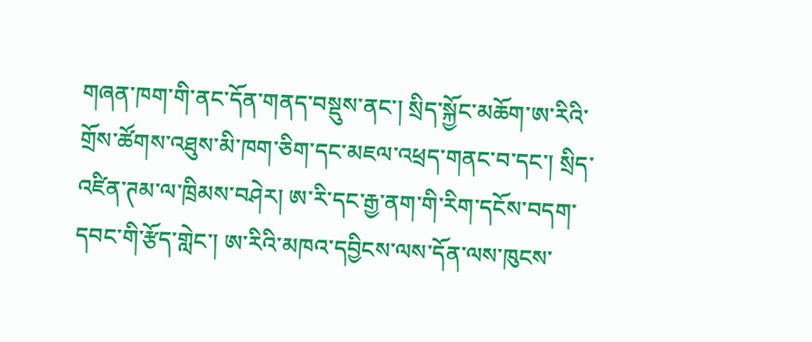གཞན་ཁག་གི་ནང་དོན་གནད་བསྡུས་ནང་། སྲིད་སྐྱོང་མཆོག་ཨ་རིའི་གྲོས་ཚོགས་འཐུས་མི་ཁག་ཅིག་དང་མཇལ་འཕྲད་གནང་བ་དང་། སྲིད་འཛིན་ཊམ་ལ་ཁྲིམས་བཤེར། ཨ་རི་དང་རྒྱ་ནག་གི་རིག་དངོས་བདག་དབང་གི་རྩོད་གླེང་། ཨ་རིའི་མཁའ་དབྱིངས་ལས་དོན་ལས་ཁུངས་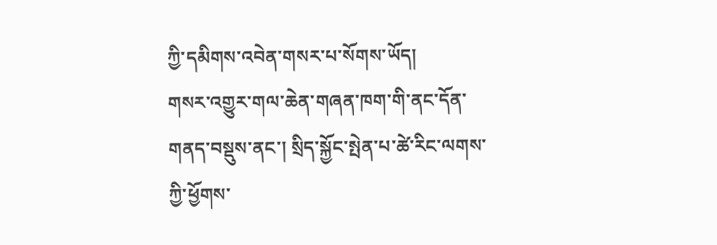ཀྱི་དམིགས་འབེན་གསར་པ་སོགས་ཡོད།
གསར་འགྱུར་གལ་ཆེན་གཞན་ཁག་གི་ནང་དོན་གནད་བསྡུས་ནང་། སྲིད་སྐྱོང་སྤེན་པ་ཚེ་རིང་ལགས་ཀྱི་ཕྱོགས་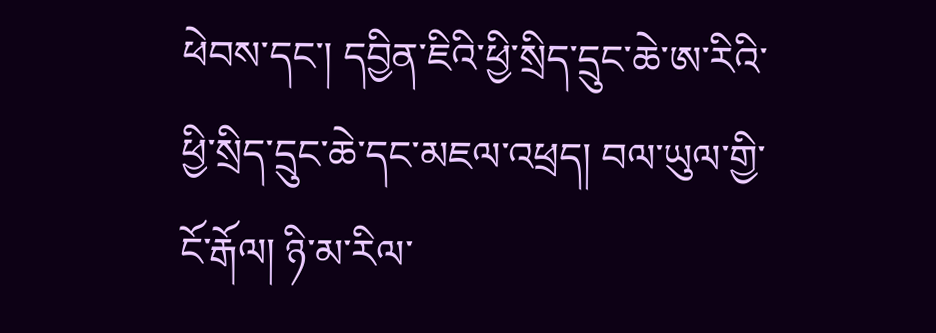ཕེབས་དང་། དབྱིན་ཇིའི་ཕྱི་སྲིད་དྲུང་ཆེ་ཨ་རིའི་ཕྱི་སྲིད་དྲུང་ཆེ་དང་མཇལ་འཕྲད། བལ་ཡུལ་གྱི་ངོ་རྒོལ། ཉི་མ་རིལ་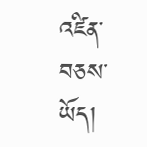འཛིན་བཅས་ཡོད།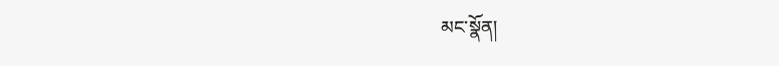མང་སྣོན།